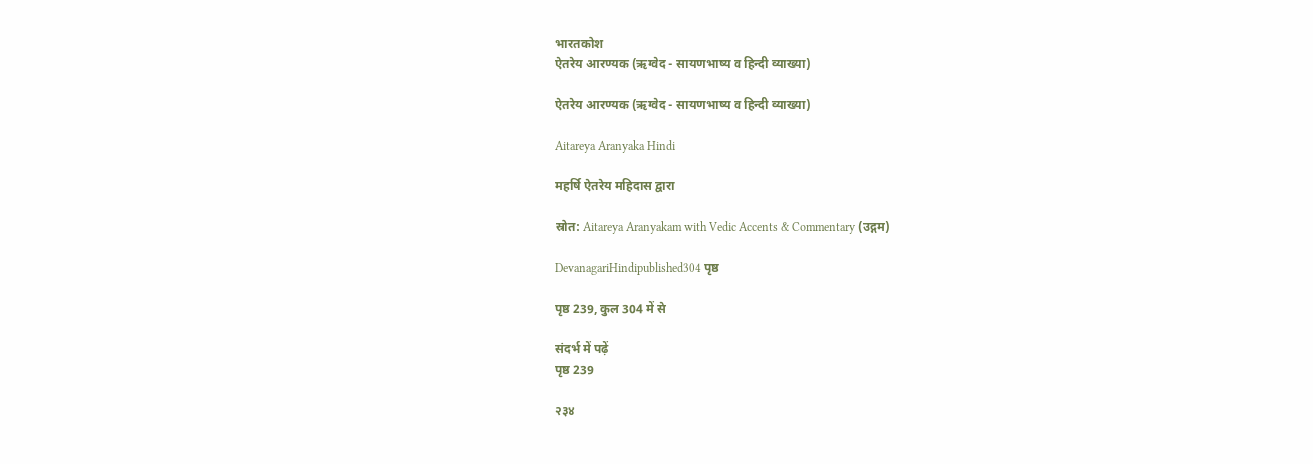भारतकोश
ऐतरेय आरण्यक (ऋग्वेद - सायणभाष्य व हिन्दी व्याख्या)

ऐतरेय आरण्यक (ऋग्वेद - सायणभाष्य व हिन्दी व्याख्या)

Aitareya Aranyaka Hindi

महर्षि ऐतरेय महिदास द्वारा

स्रोत: Aitareya Aranyakam with Vedic Accents & Commentary (उद्गम)

DevanagariHindipublished304 पृष्ठ

पृष्ठ 239, कुल 304 में से

संदर्भ में पढ़ें
पृष्ठ 239

२३४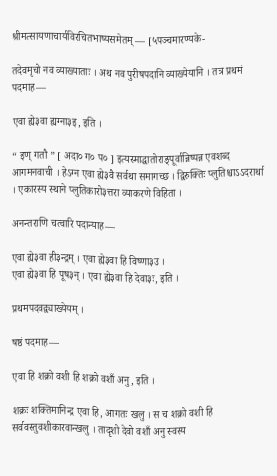श्रीमत्सायणाचार्यविरचितभाष्यसमेतम् — [५पञ्चमारण्यके-

तदेवमृचो नव व्याख्याताः । अथ नव पुरीषपदानि व्याख्येयानि । तत्र प्रथमं पदमाह—

एवा ह्ये३वा ह्यग्ना३इ, इति ।

“ इण् गतौ ” [ अदा० ग० प० ] इत्यस्माद्धातोराङ्पूर्वान्निष्पन्न एवशब्द आगमनवाची । हेऽग्न एवा ह्ये३वै सर्वथा समागच्छ । द्विरुक्तिः प्लुतिश्चाऽऽदरार्था । एकारस्य स्थाने प्लुतिकारो३त्तरा व्याकरणे विहिता ।

अनन्तराणि चत्वारि पदान्याह—

एवा ह्ये३वा ही३न्द्रम् । एवा ह्ये३वा हि विष्णा३उ ।
एवा ह्ये३वा हि पूष३न् । एवा ह्ये३वा हि देवा३ः, इति ।

प्रथमपदवद्व्याख्येयम् ।

षष्ठं पदमाह—

एवा हि शक्रो वशी हि शक्रो वशाँ अनु, इति ।

शक्रः शक्तिमानिन्द्र एवा हि, आगतः खलु । स च शक्रो वशी हि सर्ववस्तुवशीकारवान्खलु । तादृशो देवो वशाँ अनु स्वस्य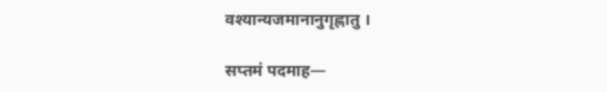वश्यान्यजमानानुगृह्णातु ।

सप्तमं पदमाह—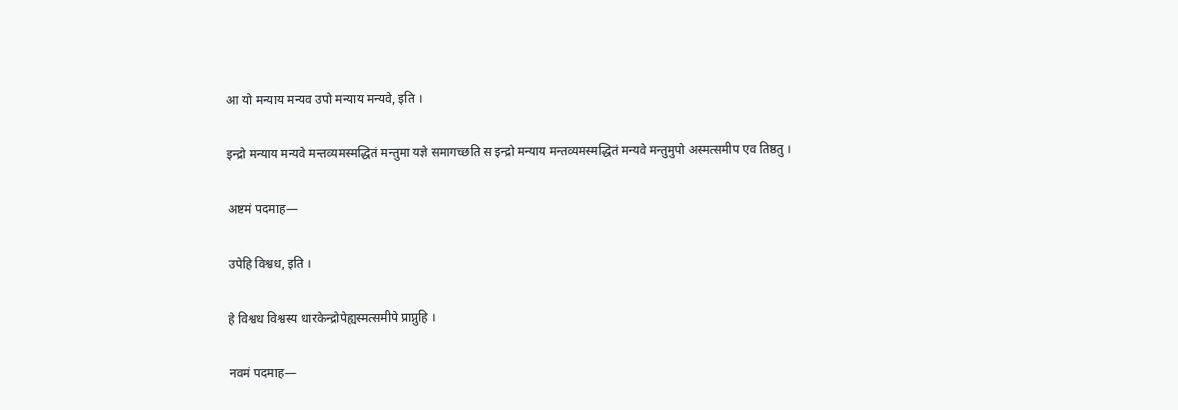आ यो मन्याय मन्यव उपो मन्याय मन्यवे, इति ।

इन्द्रो मन्याय मन्यवे मन्तव्यमस्मद्धितं मन्तुमा यज्ञे समागच्छति स इन्द्रो मन्याय मन्तव्यमस्मद्धितं मन्यवे मन्तुमुपो अस्मत्समीप एव तिष्ठतु ।

अष्टमं पदमाह—

उपेहि विश्वध, इति ।

हे विश्वध विश्वस्य धारकेन्द्रोपेह्यस्मत्समीपे प्राप्नुहि ।

नवमं पदमाह—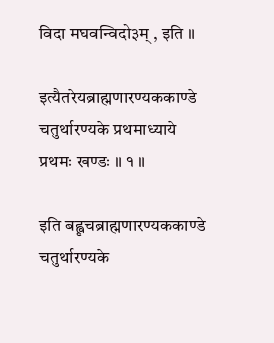विदा मघवन्विदो३म् , इति ॥

इत्यैतरेयब्राह्मणारण्यककाण्डे चतुर्थारण्यके प्रथमाध्याये
प्रथमः खण्डः ॥ १ ॥

इति बह्वृचब्राह्मणारण्यककाण्डे चतुर्थारण्यके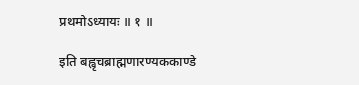प्रथमोऽध्यायः ॥ १ ॥

इति बह्वृचब्राह्मणारण्यककाण्डे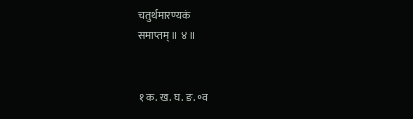चतुर्थमारण्यकं
समाप्तम् ॥ ४ ॥


१ क. ख. घ. ङ. ॰व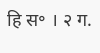हि स॰ । २ ग.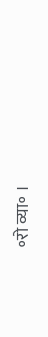॰रो व्या॰ ।